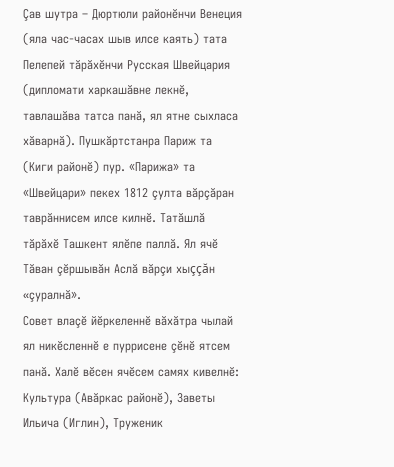Çав шутра – Дюртюли районĕнчи Венеция (яла час-часах шыв илсе каять) тата Пелепей тăрăхĕнчи Русская Швейцария (дипломати харкашăвне лекнĕ, тавлашăва татса панă, ял ятне сыхласа хăварнă). Пушкăртстанра Париж та (Киги районĕ) пур. «Парижа» та «Швейцари» пекех 1812 çулта вăрçăран таврăннисем илсе килнĕ. Татăшлă тăрăхĕ Ташкент ялĕпе паллă. Ял ячĕ Тăван çĕршывăн Аслă вăрçи хыççăн «çуралнă».
Совет влаçĕ йĕркеленнĕ вăхăтра чылай ял никĕсленнĕ е пуррисене çĕнĕ ятсем панă. Халĕ вĕсен ячĕсем самях кивелнĕ: Культура (Авăркас районĕ), Заветы Ильича (Иглин), Труженик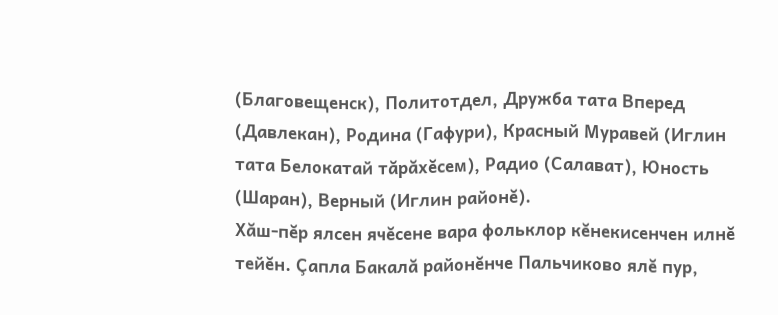(Благовещенск), Политотдел, Дружба тата Вперед (Давлекан), Родина (Гафури), Красный Муравей (Иглин тата Белокатай тăрăхĕсем), Радио (Салават), Юность (Шаран), Верный (Иглин районĕ).
Хăш-пĕр ялсен ячĕсене вара фольклор кĕнекисенчен илнĕ тейĕн. Çапла Бакалă районĕнче Пальчиково ялĕ пур,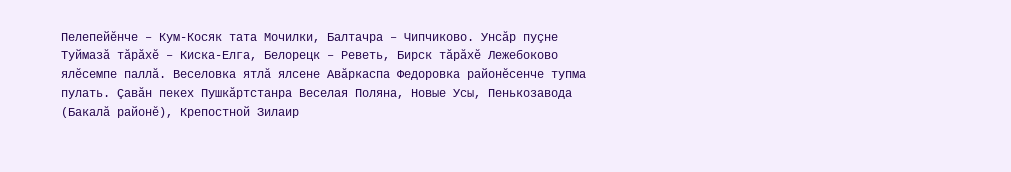Пелепейĕнче – Кум-Косяк тата Мочилки, Балтачра – Чипчиково. Унсăр пуçне Туймазă тăрăхĕ – Киска-Елга, Белорецк – Реветь, Бирск тăрăхĕ Лежебоково ялĕсемпе паллă. Веселовка ятлă ялсене Авăркаспа Федоровка районĕсенче тупма пулать. Çавăн пекех Пушкăртстанра Веселая Поляна, Новые Усы, Пенькозавода (Бакалă районĕ), Крепостной Зилаир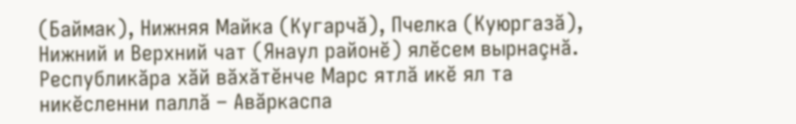(Баймак), Нижняя Майка (Кугарчă), Пчелка (Куюргазă), Нижний и Верхний чат (Янаул районĕ) ялĕсем вырнаçнă.
Республикăра хăй вăхăтĕнче Марс ятлă икĕ ял та никĕсленни паллă – Авăркаспа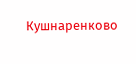Кушнаренково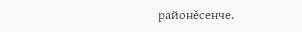районĕсенче.